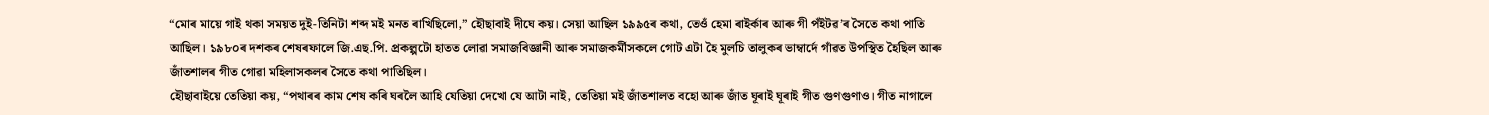“মোৰ মায়ে গাই থকা সময়ত দুই-তিনিটা শব্দ মই মনত ৰাখিছিলো,” হৌছাবাই দীঘে কয়। সেয়া আছিল ১৯৯৫ৰ কথা, তেওঁ হেমা ৰাইৰ্কাৰ আৰু গী পঁইটৱ’ৰ সৈতে কথা পাতি আছিল। ১৯৮০ৰ দশকৰ শেষৰফালে জি.এছ.পি. প্ৰকল্পটো হাতত লোৱা সমাজবিজ্ঞানী আৰু সমাজকৰ্মীসকলে গোট এটা হৈ মুলচি তালুকৰ ভাম্বাৰ্দে গাঁৱত উপস্থিত হৈছিল আৰু জাঁতশালৰ গীত গোৱা মহিলাসকলৰ সৈতে কথা পাতিছিল।
হৌছাবাইয়ে তেতিয়া কয়, “পথাৰৰ কাম শেষ কৰি ঘৰলৈ আহি যেতিয়া দেখো যে আটা নাই, তেতিয়া মই জাঁতশালত বহো আৰু জাঁত ঘূৰাই ঘূৰাই গীত গুণগুণাও। গীত নাগালে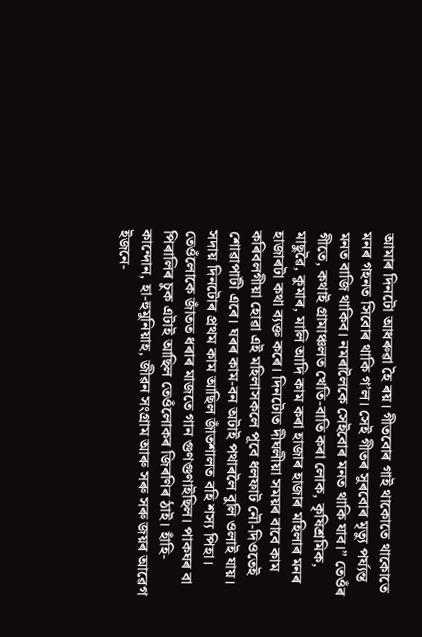আমাৰ দিনটো আধৰুৱা হৈ ৰয়। গীতবোৰ গাই থাকোতে থাকোতে মনৰ গহনত সিবোৰ থাকি গ’ল। সেই গীতৰ সুৰবোৰ মৃত্যু পৰ্য্যন্ত মনত বাজি থাকিব। নমৰালৈকে সেইবোৰ মনত থাকি যাব।” তেওঁৰ গীতে, কথাই গ্ৰামাঞ্চলত খেতি-বাতি কৰা লোক, কৃষিশ্ৰমিক, মাছুৱৈ, কুমাৰ, মালি আদি কাম কৰা হাজাৰ হাজাৰ মহিলাৰ মনৰ হাজাৰটা কথা ব্যক্ত কৰে। দিনটোত দীঘলীয়া সময়ৰ বাবে কাম কৰিবলগীয়া হোৱা এই মহিলাসকলে পূবে ধলফাট নৌ-দিওতেই শোৱাপাটী এৰে। ঘৰৰ কাম-বন অটাই পথাৰলৈ বুলি ওলাই যায়।
সদায় দিনটোৰ প্ৰথম কাম আছিল জাঁতশালত বহি শস্য পিহা। তেওঁলোকে জাঁতত ধৰাৰ মাজতে গান গুণগুণাইছিল। পাকঘৰ বা পিৰালিৰ চুক এটাই আছিল তেওঁলোকৰ জিৰণিৰ ঠাই। হাঁহি-কান্দোন, হা-হুমুনিয়াহ, জীৱন সংগ্ৰাম আৰু সৰু সৰু জয়ৰ আৱেগ ইজনে-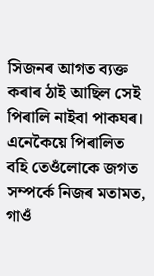সিজনৰ আগত ব্যক্ত কৰাৰ ঠাই আছিল সেই পিৰালি নাইবা পাকঘৰ।
এনেকৈয়ে পিৰালিত বহি তেওঁলোকে জগত সম্পৰ্কে নিজৰ মতামত, গাওঁ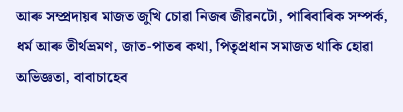আৰু সম্প্ৰদায়ৰ মাজত জুখি চোৱা নিজৰ জীৱনটো, পাৰিবাৰিক সম্পৰ্ক, ধৰ্ম আৰু তীৰ্থভ্ৰমণ, জাত-পাতৰ কথা, পিতৃপ্ৰধান সমাজত থাকি হোৱা অভিজ্ঞতা, বাবাচাহেব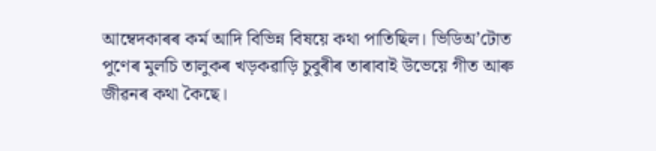আম্বেদকাৰৰ কৰ্ম আদি বিভিন্ন বিষয়ে কথা পাতিছিল। ভিডিঅ’টোত পুণেৰ মুলচি তালুকৰ খড়কৱাড়ি চুবুৰীৰ তাৰাবাই উভেয়ে গীত আৰু জীৱনৰ কথা কৈছে।